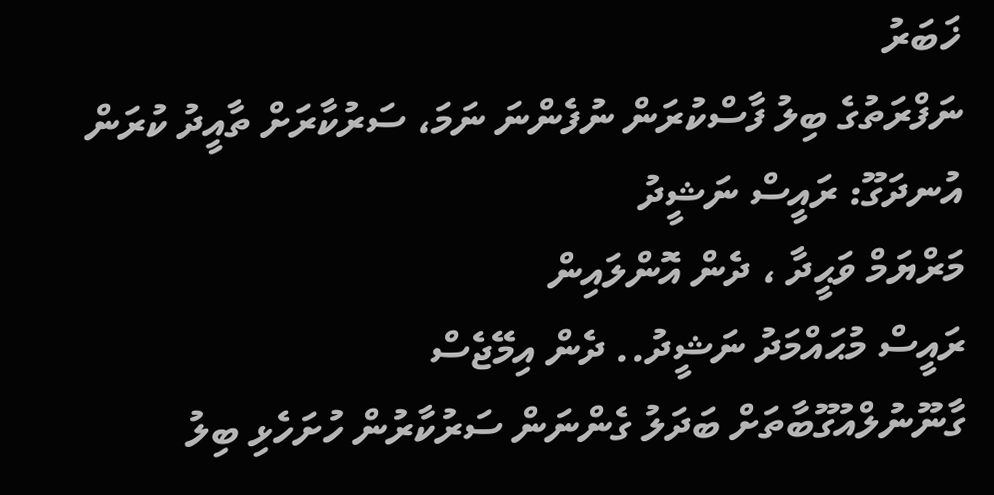ޚަބަރު
ނަފްރަތުގެ ބިލު ފާސްކުރަން ނުފެންނަ ނަމަ، ސަރުކާރަށް ތާއީދު ކުރަން އުނދަގޫ: ރައީސް ނަޝީދު
މަރްޔަމް ވަޙީދާ ، ދެން އޮންލައިން
ރައީސް މުޙައްމަދު ނަޝީދު.. ދެން އިމޭޖެސް
ގާނޫނުލްއުގޫބާތަށް ބަދަލު ގެންނަން ސަރުކާރުން ހުށަހެޅި ބިލު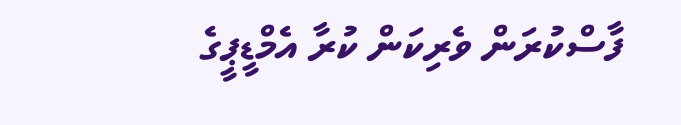ފާސްކުރަން ވެރިކަން ކުރާ އެމްޑީޕީގެ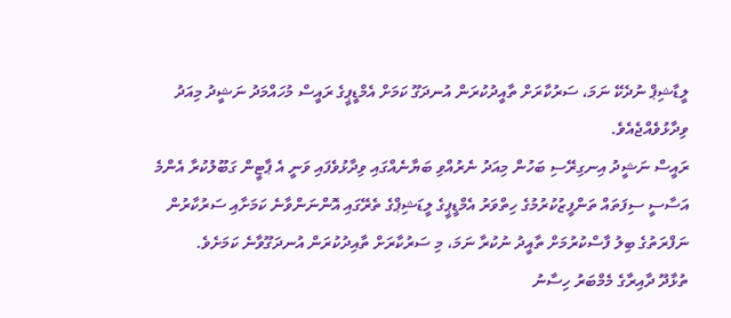ލީޑާޝިޕް ނުދެކޭ ނަމަ، ސަރުކާރަށް ތާއީދުކުރަން އުނދަގޫ ކަމަށް އެމްޑީޕީގެ ރައީސް މުހައްމަދު ނަޝީދު މިއަދު ވިދާޅުވެއްޖެއެވެ.
ރައީސް ނަޝީދު އިނގިރޭސި ބަހުން މިއަދު ނެރުއްވި ބަޔާނެއްގައި ވިދާޅުވެފައި ވަނީ އެ ޕާޓީން ގަބޫލުކުރާ އެންމެ އަސާސީ ސިފަތައް ތަންފީޒުކުރުމުގެ ހިތްވަރު އެމްޑީޕީގެ ލީޑަޝިޕްގެ ތެރޭގައި އޮންނަންވާނެ ކަމަށާއި ސަރުކާރުން ނަފްރަތުގެ ބިލު ފާސްކުރުމަށް ތާއީދު ނުކުރާ ނަމަ، މި ސަރުކާރަށް ތާއިދުކުރަން އުނދަގޫވާނެ ކަމަށެވެ.
ތުޅާދޫ ދާއިރާގެ މެމްބަރު ހިސާނު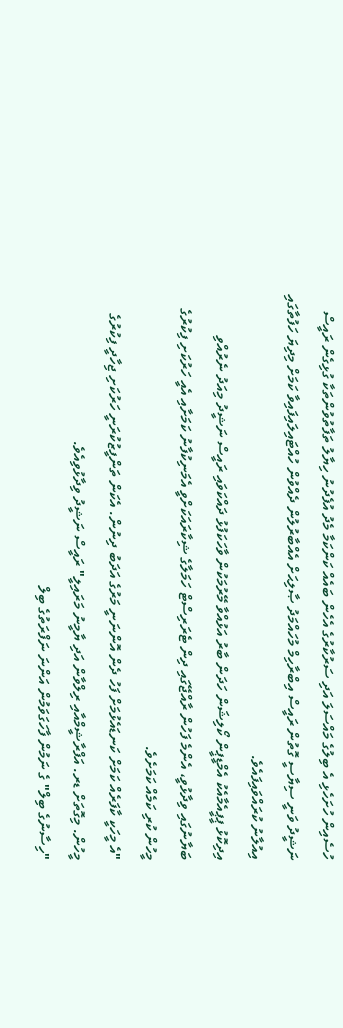ހުސެއިން ހުށަހެޅި އެ ބިލުގެ މައްސަލަ އަދި ސަރުކާރުގެ އެހެން ބައެއް ކަންކަމާ މެދު އުފެދުނު ހިޔާލު ތަފާތުވުންތަކާ ގުޅިގެން ރައީސް ނަޝީދު ވަނީ ސިޔާސީ ގޮތުން ރައީސް އިބްރާހިމް މުހައްމަދު ޞާލިޙަށް އެއްބާރުލުން ދެއްވުން ހުއްޓައިލައިފައިވާ ކަމަށް މިދިޔަ ހަފުތާގައި އިއުލާނު ކުރައްވައިފައެވެ.
އިދިކޮޅު ޕީޕީއެމާއެކު އެމްޑީޕީން ކޯލިޝަން ހަދަން ބާރު އަޅުއްވާ މޭރުމަކުން ވާހަކަފުޅު ދައްކަވައި ރައީސް ނަޝީދު މިއަދު ނެރުއްވި ބަޔާނުގައި ވިދާޅުވީ، އެންމެ ފަހުން ރާއްޖޭގައި ދިން ޓެރަރިސްޓް ހަމަލާގެ ޝިކާރައަކަށްވީ އެމަނިކުފާނު ކަމަށާއި އެއީ ހަރުކަށި ފިކުރުގެ މީހުން ކުރި ކަމެއް ކަމަށެވެ.
"އެ މީހަކީ ކާފަރެއް ކަމަށް ކަނޑައެޅުމަށް ފަހު ދެން އޮންނަނީ މަރުގެ އަދަބު ދިނުން. އެކަން ތަންފީޒުކުރަނީ ހަރުކަށި ޖިހާދީ ފިކުރުގެ މީހުން. މިގޮތަށް ޑރ. އަފްރާޝީމްއާއި ރިލްވާން އަދި ޔާމީނު މަރައިލީ" ރައީސް ނަޝީދު ވިދާޅުވިއެވެ.
"ހިސާނުގެ ބިލް" ގެ ނަމުން ފާހަގަވަމުން އަންނަ ނަފްރަތުގެ ބިލް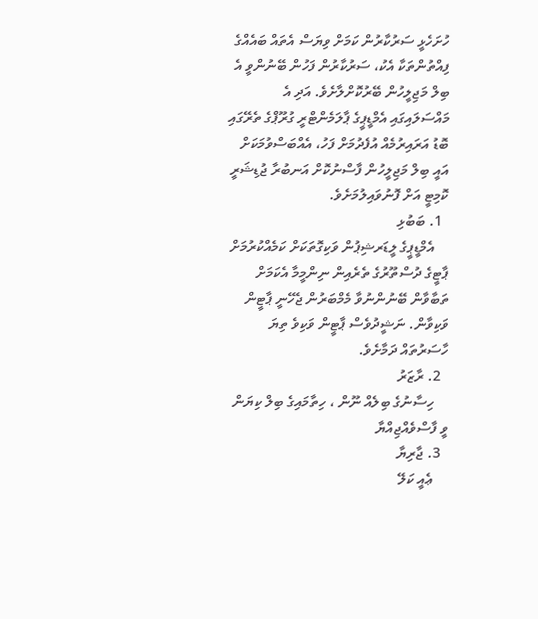ހުށަހެޅީ ސަރުކާރުން ކަމަށް ވިޔަސް އެތައް ބައެއްގެ ފިއްތުންތަކާ އެކު، ސަރުކާރުން ފަހުން ބޭނުންވީ އެ ބިލް މަޖިލީހުން ބޭރުކޮށްލާށެވެ. އަދި އެ މައްސަލައިގައި އެމްޑީޕީގެ ޕާލަމެންޓްރީ ގުރޫޕްގެ ތެރޭގައި ބޮޑު އަރައިރުމެއް އުފެދުމަށް ފަހު، އެއްބަސްވުމަކަށް އައީ ބިލް މަޖިލީހުން ފާސްނުކޮށް އަނބުރާ ޖުޑިޝަރީ ކޮމިޓީ އަށް ފޮނުވައިލުމަށެވެ.
  1. ބަބުޅި
    އެމްޑީޕީގެ ލީޑަރޝިޕުން ވަކިގޮތަކަށް ކަމެއްކުރުމަށް ޕާޓީގެ ދުސްތޫރުގެ ތެރެއިން ނިންމީމާ އެކަމަށް ތަބާވާން ބޭނުންނުވާ މެމްބަރުން ޖެހޭނީ ޕާޓީން ވަކިވާން. ނަޝީދުވެސް ޕާޓީން ވަކިވެ ތިޔަ ހާސަރުތައް ދަމާށެވެ.
  2. ރާޒަރު
    ހިސާނުގެ ބިލެއް ނޫން ، ހިތާމައިގެ ބިލް ކިޔަން ވީ ފާސްވެއްޖިއްޔާ
  3. ޖާރިޔާ
    ޢެއީ ކަލޭ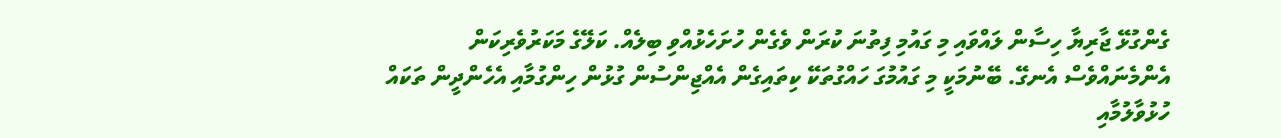ގެންގުޅޭ ޖާރިޔާ ހިސާން ލައްވައި މި ގައުމި ފިތުނަ ކުރަން ވެގެން ހުށަހެޅުއްވި ބިލެއް. ކަލޭގެ މަކަރުވެރިކަން އެންމެނައްވެސް އެނގޭ. ބޭނުމަކީ މި ގައުމުގަ ހައްގުތަކޭ ކިތައިގެން އެއްޖިންސުން ގުޅުން ހިންގުމާއި އެހެންދީން ތަކައް ހުޅުވާލުމާއި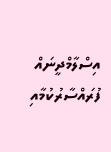އިސްލާމްދީނައް ފުރައްސާރުކުމާއި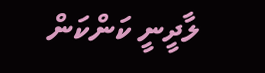ލާދީނީ ކަންކަން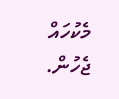މެކުހައް ޖެހުން.